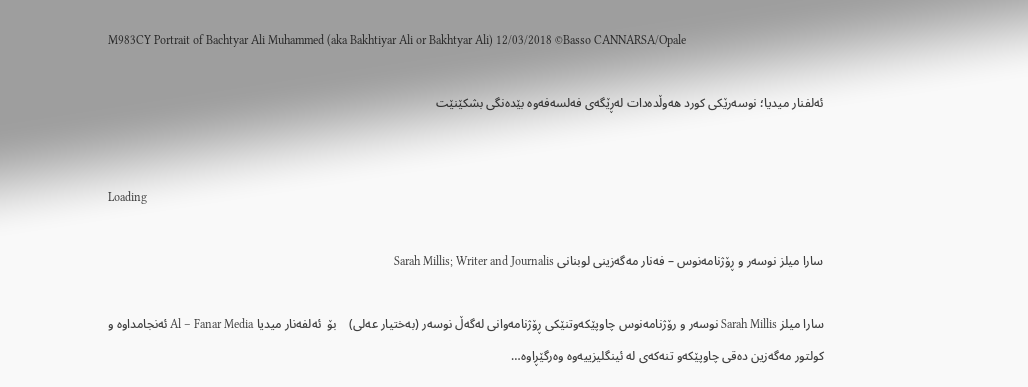M983CY Portrait of Bachtyar Ali Muhammed (aka Bakhtiyar Ali or Bakhtyar Ali) 12/03/2018 ©Basso CANNARSA/Opale

ئه‌لفنار میدیا؛ نوسه‌رێكی كورد هه‌وڵده‌دات له‌ڕێگه‌ی فه‌لسه‌فه‌وه‌ بێده‌نگی بشكێنێت


Loading

سارا میلز نوسه‌ر و ڕۆژنامه‌نوس – فه‌نار مه‌گه‌زینی لوبنانی Sarah Millis; Writer and Journalis

سارا میلز Sarah Millis نوسه‌ر و رۆژنامه‌نوس چاوپێكه‌وتنێكی ڕۆژنامه‌وانی له‌گه‌ڵ نوسه‌ر (به‌ختیار عه‌لی)    بۆ  ئه‌لفه‌نار میدیا Al – Fanar Media ئه‌نجامداوه‌ و  كولتور مه‌گه‌زین ده‌قی چاوپێكه‌و تنه‌كه‌ی له‌ ئینگلیزییه‌وه‌ وه‌رگێڕاوه‌…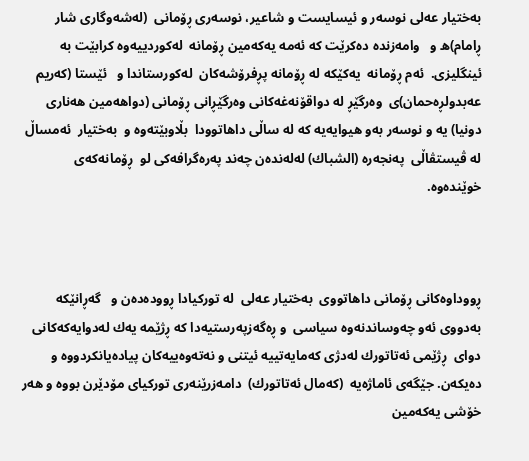به‌ختیار عه‌لی نوسه‌ر و ئیسایست و شاعیر، نوسه‌ری ڕۆمانی  (له‌شه‌وگاری شار ڕامام)ه‌ و   وامه‌زنده‌ ده‌كرێت كه‌ ئه‌مه‌ یه‌كه‌مین ڕۆمانه‌ ‌ له‌كوردییه‌وه‌ كرابێت به‌ ئینگلیزی.  ئه‌م ڕۆمانه‌  یه‌كێكه‌ له‌ ڕۆمانه‌ پڕفرۆشه‌كان ‌ له‌كورستاندا و   ئێستا (كه‌ریم عه‌بدولڕه‌حمان)ی  وه‌رگێڕ له ‌دواقۆنه‌غه‌كانی وه‌رگێڕانی ڕۆمانی (دواهه‌مین هه‌ناری دونیا) یه‌ و نوسه‌ر به‌و هیوایه‌یه‌ كه ‌له‌‌ ساڵی داهاتوودا  بڵاوبێته‌وه‌ و  به‌ختیار  ئه‌مساڵ  له‌ ڤیستڤاڵی  په‌نجه‌ره‌ (الشباك) له‌له‌نده‌ن چه‌ند په‌ره‌گرافه‌كی لو ‌ ڕۆمانه‌كه‌ی ‌  خوێنده‌وه‌.



ڕووداوه‌كانی ڕۆمانی داهاتووی  به‌ختیار عه‌لی  له‌ توركیادا ڕووده‌ده‌ن و   گه‌ڕانێكه‌ به‌دووی ئه‌و چه‌وساندنه‌وه ‌سیاسی  و ڕه‌گه‌زپه‌رستیه‌دا كه‌ ڕژێمه‌ یه‌ك له‌دوایه‌كه‌كانی دوای  ڕژێمی ئه‌تاتورك له‌دژی كه‌مایه‌تییه‌ ئیتنی و نه‌ته‌وه‌ییه‌كان پیاده‌یانكردووه‌ و ده‌یكه‌ن. جێگه‌ی ئاماژه‌یه‌  (كه‌مال ئه‌تاتورك)  دامه‌زرێنه‌ری توركیای مۆدێرن بووه‌ و هه‌ر خۆشی یه‌كه‌مین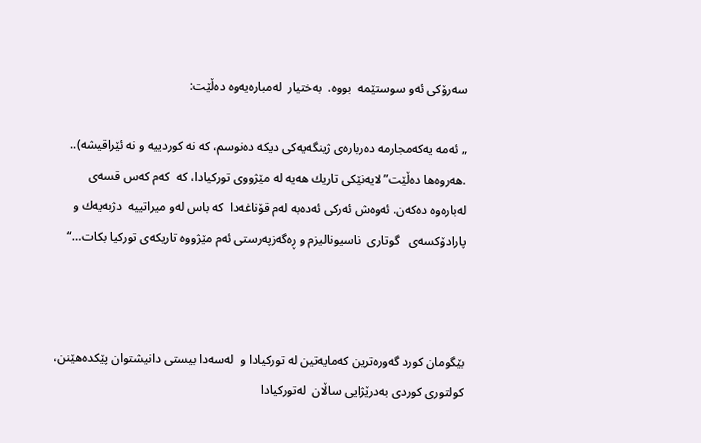سه‌رۆكی ئه‌و سوستێمه‌  بووه‌.  به‌ختیار  له‌مباره‌یه‌وه‌ ده‌ڵێت:

„ ئه‌مه‌ یه‌كه‌مجارمه‌ ده‌رباره‌ی ژینگه‌یه‌كی دیكه‌ ده‌نوسم، كه‌ نه‌ كوردییه‌ و نه‌ ئێراقیشه‌).. .هه‌روه‌ها ده‌ڵێت”لایه‌نێكی تاریك هه‌یه‌ له‌ مێژووی توركیادا، كه‌ ‌ كه‌م كه‌س قسه‌ی له‌باره‌وه‌ ده‌كه‌ن. ئه‌وه‌ش‌ ئه‌ركی ئه‌ده‌به‌ له‌م قۆناغه‌دا  كه‌ باس له‌و میراتییه‌  دژبه‌یه‌ك و پارادۆكسه‌ی   گوتاری  ناسیونالیزم و ڕه‌گه‌زپه‌رستی ئه‌م مێژووه‌ تاریكه‌ی توركیا بكات…“



بێگومان كورد گه‌و‌ره‌ترین كه‌مایه‌تین له‌ توركیادا و  له‌سه‌دا بیستی دانیشتوان پێكده‌هێنن، كولتوری كوردی به‌درێژایی ساڵان  له‌توركیادا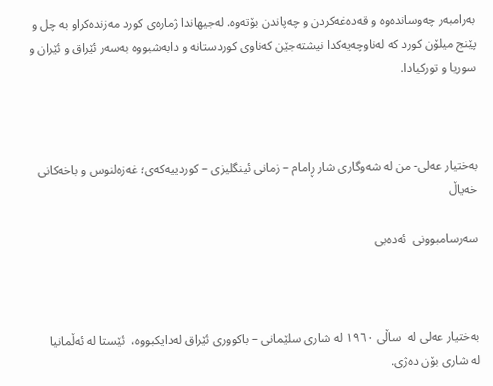به‌رامبه‌ر چه‌وسانده‌وه‌ و قه‌ده‌غه‌كردن و چه‌پاندن بۆته‌وه‌. له‌جیهاندا ژماره‌ی كورد مه‌زنده‌كراو به‌ چل و پێنج میلۆن كورد كه‌ له‌ناوچه‌یه‌كدا نیشته‌جێن كه‌ناوی كوردستانه‌ و دابه‌شبووه‌ به‌سه‌ر ئێراق و ئێران و سوریا و توركیادا.



به‌ختیار عه‌لی- من له‌ شه‌وگاری شار ڕامام – زمانی ئینگلیزی – كوردییه‌كه‌ی؛ غه‌زه‌لنوس و باخه‌كانی خه‌یاڵ

سه‌رسامبوونی  ‌ئه‌ده‌بی



به‌ختیار عه‌لی له‌  ساڵی ١٩٦٠ له‌ شاری سلێمانی – باكووری ئێراق له‌دایكبووه‌،  ئێستا له ئه‌ڵمانیا له ‌شاری بۆن ده‌ژی.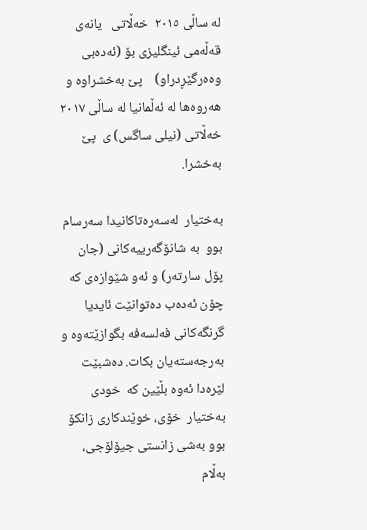له‌ ساڵی ٢٠١٥  خه‌ڵاتی   یانه‌ی قه‌ڵه‌می ئینگلیزی بۆ (ئه‌ده‌بی وه‌ه‌رگێڕدراو)    پێ به‌خشراوه‌ و هه‌روه‌ها له‌ ئه‌ڵمانیا له‌ ساڵی ٢٠١٧ خه‌ڵاتی (نیلی ساگس) ی  پێ به‌خشرا.

به‌ختیار  له‌سه‌ره‌تاكانیدا سه‌رسام بوو  به‌ شانۆگه‌رییه‌كانی (جان پۆل سارته‌ر) و ئه‌و شێوازه‌ی كه‌ چۆن ئه‌ده‌ب ده‌توانێت ئایدیا گرنگه‌كانی فه‌لسه‌فه‌ بگوازێته‌وه‌ و به‌رجه‌سته‌یان بكات. ده‌شبێت لێره‌دا ئه‌وه‌ بڵێین كه‌  خودی به‌ختیار  خۆی، خوێندكاری زانكۆ بوو به‌شی زانستی جیۆلۆجی، به‌ڵام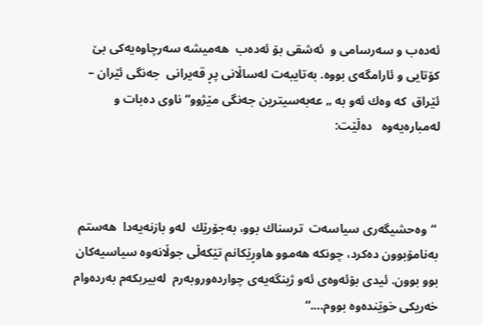ئه‌ده‌ب و سه‌رسامی و  ئه‌شقی بۆ ئه‌ده‌ب  هه‌میشه‌ سه‌رچاوه‌یه‌كی بێ كۆتایی و ئارامگه‌ی بووه‌. به‌تایبه‌ت له‌ساڵانی پڕ قه‌یرانی  جه‌نگی ئێران – ئێراق  كه‌ وه‌ك ئه‌و به‌ „ عه‌به‌سیترین جه‌نگی مێژوو“ ناوی ده‌بات و  له‌مباره‌یه‌وه‌   ده‌ڵێت:



 “وه‌حشیگه‌ری سیاسه‌ت  ترسناك بوو، به‌جۆرێك  له‌و بازنه‌یه‌دا  هه‌ستم به‌نامۆبوون ده‌كرد، چونكه‌ هه‌موو هاوڕێكانم تێكه‌ڵی جوڵانه‌وه‌ سیاسیه‌كان بوو بوون. ئیدی بۆئه‌وه‌ی ئه‌و ژینگه‌یه‌ی چوارده‌وروبه‌رم  له‌بیربكه‌م به‌ر‌ده‌‌وام خه‌ریكی خوێنده‌وه‌ بووم….“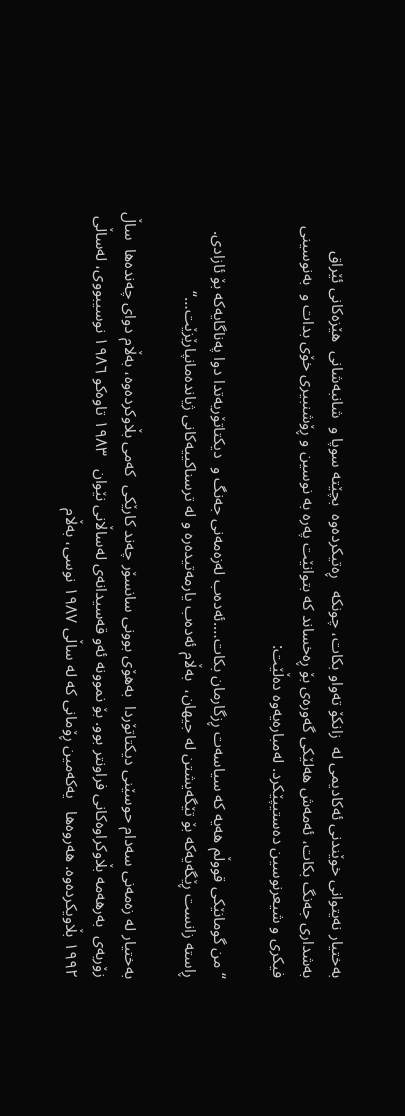به‌ختیار نه‌یتوانی خوێندنی ئه‌كادیمی له‌  زانكۆ ته‌واو بكات، چونكه‌   ڕه‌تیكرده‌وه‌  بچێته‌ سوپا و  شانبه‌شانی  هێزه‌كانی ئێراق به‌شداری جه‌نگ بكات، ئه‌مه‌ش هه‌لێكی گه‌وره‌ی بۆ ڕه‌خساند كه بتوانێت په‌ره‌ به‌ نوسین و ڕۆشنبیری خۆی بدات و  به‌نوسینی فیكری و شیعرنوسین ده‌ستیپێكرد. له‌مباره‌یه‌وه‌ ده‌ڵێت:

“ من گومانێكی قووڵم هه‌یه‌ كه‌ سیاسه‌ت ڕزگارمان بكات….ئه‌ده‌ب له‌زه‌مه‌نی جه‌نگ و  دیكتاتۆریه‌تدا دوا په‌ناگایه‌كه‌ بۆ ئازادی. ڕاسته‌ زانست ڕێگه‌یه‌كه‌ بۆ تێگه‌یشتن له‌ جیهان،  به‌ڵام ئه‌ده‌ب یارمه‌تیده‌ره‌ و له‌ ترسناكییه‌كانی ژیانده‌مانپارێزێت…“

به‌ختیار له‌ زه‌مه‌نی سه‌دام حوسێنی دیكتاتۆردا  به‌هۆی بوونی سانسۆر چه‌ند كارێكی  كه‌می بڵاوكرده‌وه‌، به‌ڵام دوای چه‌نده‌ها  ساڵ  زۆربه‌ی  به‌رهه‌مه‌ بڵاوكراوه‌كانی فراونتر بوو‌. بۆ نموونه‌ ئه‌و قه‌سیدانه‌ی له‌ساڵانی نێوان  ‌ ١٩٨٣ تاوه‌كو ١٩٨٦ نوسیبووی، له‌ساڵی ١٩٩٢ بڵاویكرده‌وه‌. هه‌روه‌ها   یه‌كه‌مین ڕۆمانی كه‌ له‌ ساڵی ١٩٨٧ نوسی، به‌ڵام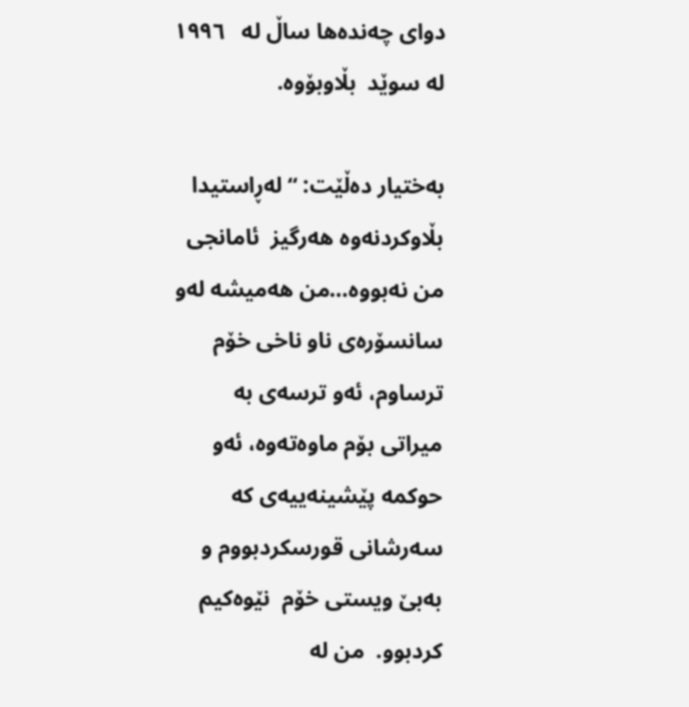دوای چه‌نده‌ها ساڵ له‌   ١٩٩٦  له‌‌ سوێد  بڵاوبۆوه‌.

به‌ختیار ده‌ڵێت: “له‌ڕاستیدا بڵاوكردنه‌وه‌ هه‌رگیز  ئامانجی من نه‌بووه‌…من هه‌میشه‌ له‌و سانسۆره‌ی ناو ناخی خۆم ترساوم، ئه‌و ترسه‌ی به‌ میراتی بۆم ماوه‌ته‌وه‌، ئه‌و حوكمه‌ پێشینه‌ییه‌ی كه‌ سه‌رشانی قورسكردبووم و به‌بێ ویستی خۆم  نێوه‌كیم كردبوو.  من له‌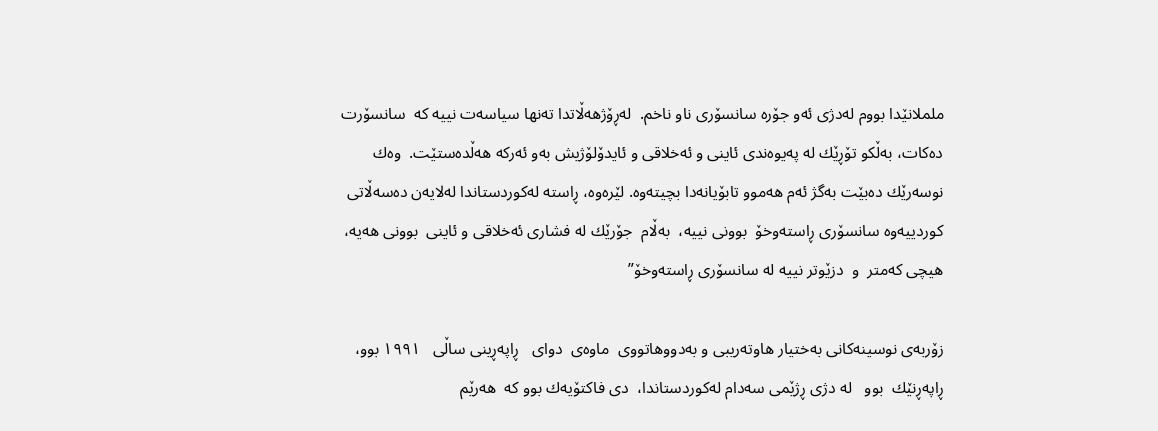ململانێدا بووم له‌دژی ئه‌و جۆره‌ سانسۆری ناو ناخم.  له‌ڕۆژهه‌ڵاتدا ته‌نها سیاسه‌ت نییه‌ كه‌  سانسۆرت ده‌كات‌، به‌ڵكو تۆڕێك له‌ په‌یوه‌ندی ئاینی و ئه‌خلاقی و ئایدۆلۆژیش به‌و ئه‌ركه‌ هه‌ڵده‌ستێت.  وه‌ك نوسه‌رێك ده‌بێت به‌گژ ئه‌م هه‌موو تابۆیانه‌دا بچیته‌وه‌. لێره‌وه،‌ ڕاسته‌ له‌كوردستاندا له‌لایه‌ن ده‌سه‌ڵاتی كوردییه‌وه ‌سانسۆری ڕاسته‌وخۆ  بوونی نییه‌،  به‌ڵام  جۆرێك له ‌فشاری ئه‌خلاقی و ئاینی  بوونی هه‌یه‌، هیچی كه‌متر  و  دزێوتر نییه‌ له‌ سانسۆری ڕاسته‌وخۆ”

زۆربه‌ی نوسینه‌كانی به‌ختیار هاوته‌ریبی و به‌دووهاتووی  ماوه‌ی  دوای   ڕاپه‌ڕینی ساڵی   ١٩٩١ بوو، ڕاپه‌ڕنێك  بوو   له ‌دژی ڕژێمی سه‌دام له‌كوردستاندا،  دی فاكتۆیه‌ك بوو كه‌  هه‌رێم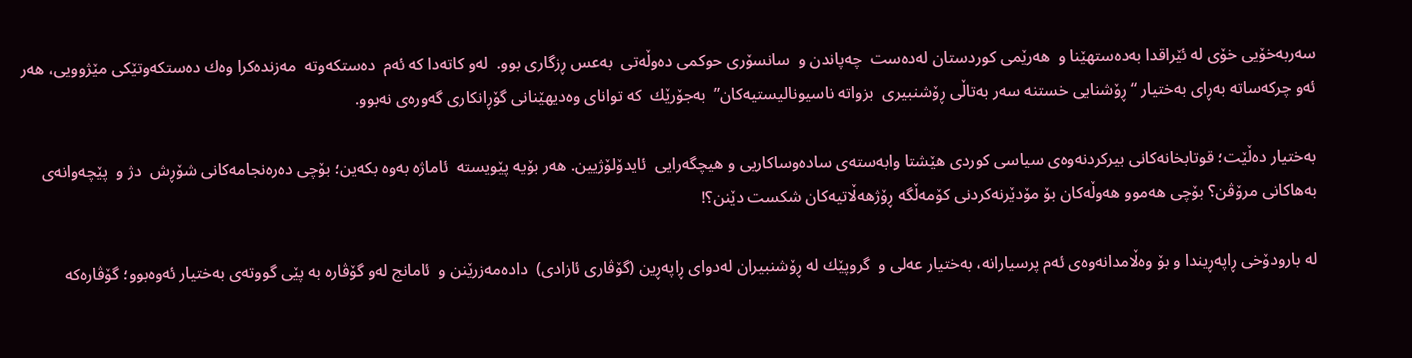سه‌ربه‌خۆیی خۆی له ‌ئێراقدا به‌ده‌ستهێنا و  هه‌رێمی كوردستان له‌ده‌ست  چه‌پاندن و  سانسۆری حوكمی ده‌وڵه‌تی  به‌عس ڕزگاری بوو.  له‌و كاته‌دا كه ئه‌م ‌ ده‌ستكه‌وته‌  مه‌زنده‌كرا وه‌ك ده‌ستكه‌وتێكی مێژوویی، هه‌ر ئه‌و چركه‌ساته‌ به‌ڕای به‌ختیار “ ڕۆشنایی خستنه‌‌ سه‌ر به‌تاڵی ڕۆشنبیری  بزواته‌ ناسیونالیستیه‌كان”  به‌جۆرێك  كه‌ توانای وه‌دیهێنانی گۆڕانكاری گه‌وره‌ی نه‌بوو.

به‌ختیار ده‌ڵێت؛ قوتابخانه‌كانی بیركردنه‌وه‌ی سیاسی كوردی هێشتا وابه‌سته‌ی ساده‌وساكاریی و هیچگه‌رایی  ئایدۆلۆژیین. هه‌ر بۆیه‌ پێویسته‌  ئاماژه‌ به‌وه‌ بكه‌ین؛ بۆچی ده‌ره‌نجامه‌كانی شۆڕش  ‌دژ و  پێچه‌وانه‌ی‌ به‌هاكانی مرۆڤن‌؟ بۆچی هه‌موو هه‌وڵه‌كان بۆ مۆدێرنه‌كردنی كۆمه‌ڵگه‌ ڕۆژهه‌ڵاتیه‌كان شكست دێنن؟!

له‌ بارودۆخی ڕاپه‌ڕیندا و بۆ وه‌ڵامدانه‌وه‌ی ئه‌م پرسیارانه‌، به‌ختیار عه‌لی و  گروپێك له ڕۆشنبیران له‌دوای ڕاپه‌ڕین (گۆڤاری ئازاد‌ی)  داده‌مه‌زرێنن و  ئامانج له‌و گۆڤاره‌ به‌ پێی گووته‌ی به‌ختیار ئه‌وه‌بوو؛‌ گۆڤاره‌كه‌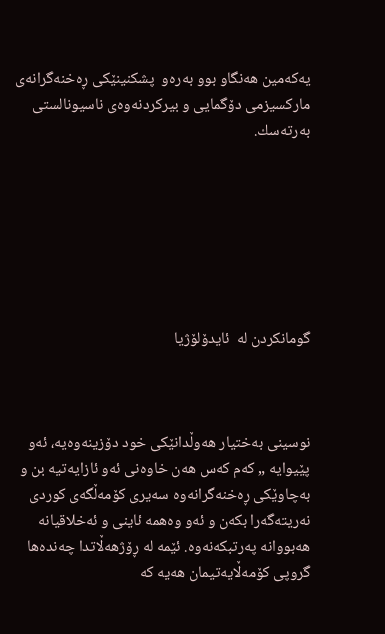یه‌كه‌مین هه‌نگاو بوو به‌ره‌و  پشكنینێكی ڕه‌خنه‌گرانه‌ی ماركسیزمی دۆگمایی و بیركردنه‌وه‌ی ناسیونالستی به‌رته‌سك.







گومانكردن له‌  ئایدۆلۆژیا



نوسینی به‌ختیار هه‌وڵدانێكی خود دۆزینه‌وه‌یه‌، ئه‌و پێیوایه‌ „ كه‌م كه‌س هه‌ن خاوه‌نی ئه‌و ئازایه‌تیه‌ بن‌ و به‌چاوێكی ڕه‌خنه‌گرانه‌وه‌ سه‌یری كۆمه‌ڵگه‌ی كوردی نه‌ریته‌گه‌را بكه‌ن و ئه‌و وه‌همه‌ ئاینی و ئه‌خلاقیانه‌ هه‌بووانه‌ په‌رتبكه‌نه‌وه‌. ئێمه‌ له ‌ڕۆژهه‌ڵاتدا چه‌نده‌ها گروپی كۆمه‌ڵایه‌تیمان هه‌یه‌ كه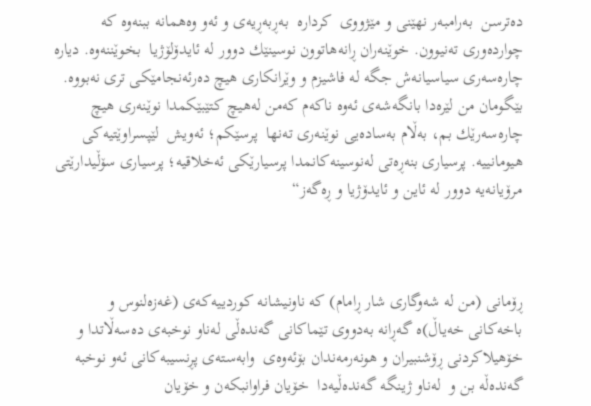ده‌ترسن ‌ به‌رامبه‌ر نهێنی و مێژووی  كرداره‌  به‌ڕبه‌ڕیه‌ی و ئه‌و وه‌همانه‌ ببنه‌وه‌ كه‌ چوارده‌وری ته‌نیوون. خوێنه‌ران ڕانه‌هاتوون نوسینێك دوور له‌ ئایدۆلۆژیا  بخوێننه‌وه‌. دیاره‌ چاره‌سه‌ری سیاسیانه‌ش جگه‌ له‌ فاشیزم و وێرانكاری هیچ ده‌رئه‌نجامێكی تری نه‌بووه‌. بێگومان من لێره‌دا بانگه‌شه‌ی ئه‌وه‌ ناكه‌م كه‌من له‌هیچ كتێبێكمدا نوێنه‌ری هیچ چاره‌سه‌رێك بم، به‌ڵام به‌ساده‌یی نوێنه‌ری ته‌نها  پرسێكم؛ ئه‌ویش  لێپسراوێتیه‌كی هیومانییه‌. پرسیاری بنه‌ڕه‌تی له‌نوسینه‌كانمدا پرسیارێكی ئه‌خلاقیه؛ پرسیاری سۆڵیدارێتی مرۆیانه‌یه‌‌ دوور له‌ ئاین و ئایدۆژیا و ڕه‌گه‌ز“



ڕۆمانی (من له‌ شه‌وگاری شار ڕامام) كه‌ ناونیشانه‌ كوردییه‌كه‌ی (غه‌زه‌لنوس و باخه‌كانی خه‌یاڵ)ه‌ گه‌ڕانه‌ به‌دووی تێماكانی گه‌نده‌ڵی له‌ناو نوخبه‌ی ده‌سه‌ڵاتدا و خۆهیلاكردنی ڕۆشنبیران و هونه‌رمه‌ندان بۆئه‌وه‌ی  وابه‌سته‌ی پڕنسیبه‌كانی ئه‌و نوخبه‌ گه‌نده‌ڵه‌ بن و  له‌ناو ژینگه‌ گه‌نده‌ڵیه‌دا  خۆیان فراوانبكه‌ن و خۆیان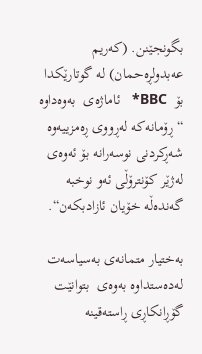بگونجێنن. (كه‌ریم عه‌بدولڕه‌حمان) له‌ گوتارێكدا بۆ  BBC*   ئاماژه‌ی  به‌وه‌داوه‌ “ ڕۆمانه‌كه له‌ڕووی ڕه‌مزییه‌وه‌ شه‌ڕكردنی نوسه‌رانه‌ بۆ ئه‌وه‌ی له‌ژێر كۆنترۆڵی ئه‌و نوخبه‌ گه‌نده‌ڵه‌ خۆیان ئازادبكه‌ن“.

به‌ختیار متمانه‌ی به‌سیاسه‌ت له‌ده‌ستداوه‌ به‌وه‌ی ‌ بتوانێت گۆڕانكاڕی ڕاسته‌قینه‌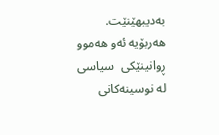به‌دیبهێنێت. هه‌ربۆیه‌ ئه‌و هه‌موو ڕوانینێكی  سیاسی له‌ نوسینه‌كانی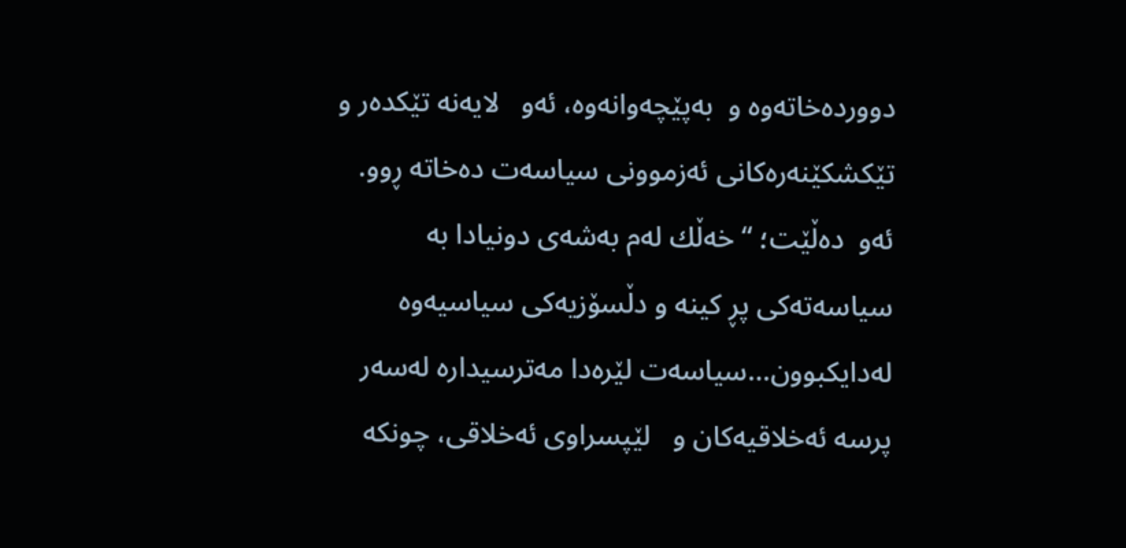دوورده‌خاته‌وه‌ و  به‌پێچه‌وانه‌وه‌‌، ئه‌و   لایه‌نه‌ تێكده‌ر و تێكشكێنه‌ره‌كانی ئه‌زموونی سیاسه‌ت ده‌خاته‌ ڕوو.  ئه‌و  ده‌ڵێت؛ “خه‌ڵك له‌م به‌شه‌ی دونیادا به‌ سیاسه‌ته‌كی پڕ كینه‌ و دڵسۆزیه‌كی سیاسیه‌وه‌ له‌دایكبوون…سیاسه‌ت لێره‌دا مه‌ترسیداره له‌سه‌ر پرسه‌ ئه‌خلاقیه‌كان و   لێپسراوی ئه‌خلاقی، چونكه‌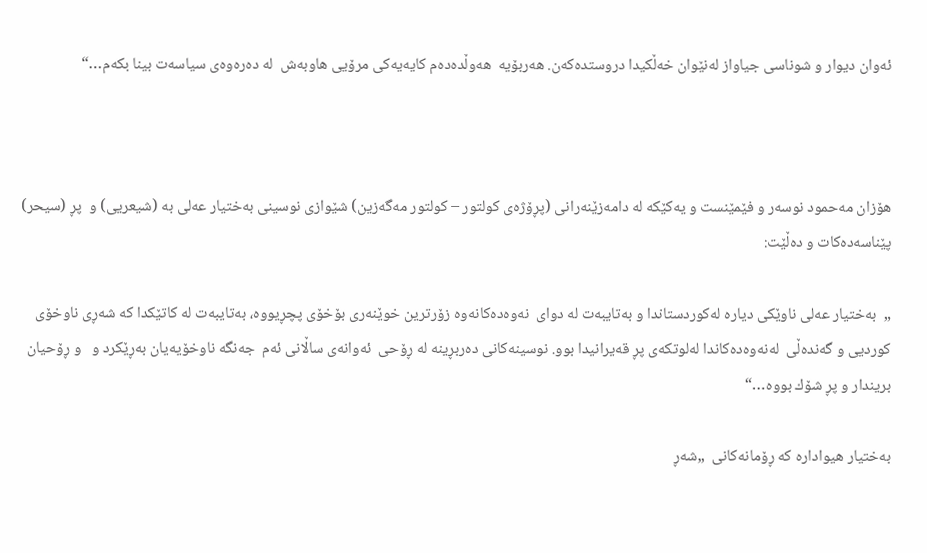ئه‌وان دیوار و شوناسی جیاواز له‌نێوان خه‌ڵكیدا دروستده‌كه‌ن. هه‌ربۆیه‌  هه‌وڵده‌ده‌م كایه‌یه‌كی مرۆیی هاوبه‌ش  له‌ ده‌ره‌وه‌ی سیاسه‌ت بینا بكه‌م…“



هۆزان مه‌حمود نوسه‌ر و فێمێنست و یه‌كێكه‌ له‌ دامه‌زێنه‌رانی (پڕۆژه‌ی كولتور – كولتور مه‌گه‌زین) شێوازی نوسینی به‌ختیار عه‌لی به‌ (شیعریی) و  پڕ (سیحر) پێناسه‌ده‌كات و ده‌ڵێت:

„  به‌ختیار عه‌لی ناوێكی دیاره‌ له‌كوردستاندا و به‌تایبه‌ت له‌ دوای  نه‌وه‌ده‌كانه‌وه‌ زۆرترین خوێنه‌ری بۆخۆی پچڕیووه، به‌تایبه‌ت له‌ كاتێكدا كه‌ شه‌ڕی ناوخۆی كوردیی و گه‌نده‌ڵی  له‌نه‌وه‌ده‌كاندا له‌لوتكه‌ی پڕ قه‌یرانیدا بوو. نوسینه‌كانی ده‌ربڕینه‌ له‌ ڕۆحی  ئه‌وانه‌ی ساڵانی ئه‌م  جه‌نگه‌ ناوخۆیه‌یان به‌ڕێكرد و   و ڕۆحیان بریندار و پڕ شۆك بووه‌…“

به‌ختیار هیواداره‌ كه‌ ڕۆمانه‌كانی  „شه‌ڕ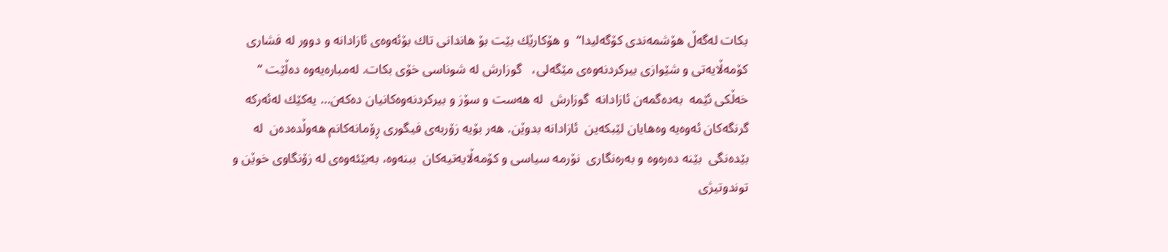بكات له‌گه‌ڵ هۆشمه‌ندی كۆگه‌لیدا“  و هۆكارێك بێت بۆ هاندانی تاك بۆئه‌وه‌ی ئازادانه‌ و دوور له‌ فشاری  كۆمه‌ڵایه‌تی و شێوازی بیركردنه‌وه‌ی مێگه‌لی،   گوزارش له شوناسی خۆی بكات. له‌مباره‌یه‌وه‌ ده‌ڵێت “ خه‌ڵكی ئێمه‌  به‌ده‌گمه‌ن ئازادانه‌  گوزارش  له‌ هه‌ست و سۆز و بیركردنه‌وه‌كانیان ده‌كه‌ن… یه‌كێك‌ له‌ئه‌ركه‌ گرنگه‌كان ئه‌وه‌یه‌ وه‌هایان لێبكه‌ین  ئازادانه‌ بدوێن. هه‌ر بۆیه‌ زۆربه‌ی فیگوری ڕۆمانه‌كانم هه‌وڵده‌ده‌ن  له‌ بێده‌نگی  بێنه‌ ده‌ره‌وه‌ و به‌ره‌نگاری  نۆرمه‌ سیاسی و كۆمه‌ڵایه‌تیه‌كان  ببنه‌وه،‌ به‌بێئه‌وه‌ی له‌ زۆنگاوی خوێن و توندوتیژی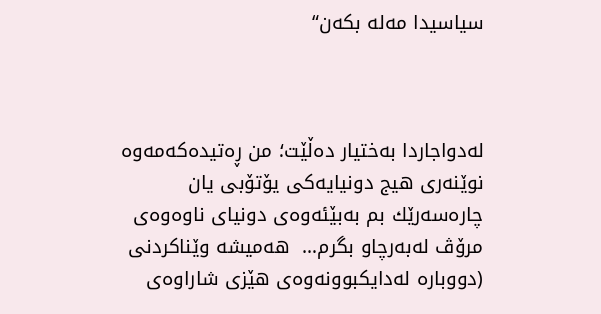سیاسیدا مه‌له‌ بكه‌ن“



له‌دواجاردا به‌ختیار ده‌ڵێت؛ من ڕه‌تیده‌كه‌مه‌وه‌ نوێنه‌ری هیج دونیایه‌كی یۆتۆبی یان چاره‌سه‌رێك بم به‌بێئه‌وه‌ی دونیای ناوه‌وه‌ی مرۆڤ له‌به‌رچاو بگرم…  هه‌میشه‌ وێناكردنی (دووباره‌ له‌دایكبوونه‌وه‌ی هێزی شاراوه‌ی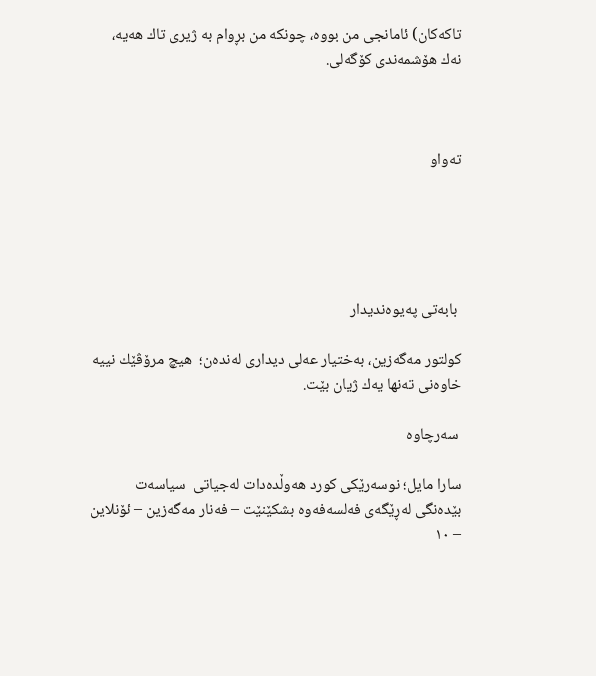تاكه‌كان) ئامانجی من بووه‌، چونكه‌ من بڕوام به‌ ژیری تاك هه‌یه،‌ نه‌ك هۆشمه‌ندی كۆگه‌لی.



ته‌واو





 بابه‌تی په‌یوه‌ندیدار

كولتور مه‌گه‌زین، به‌ختیار عه‌لی دیداری له‌نده‌ن؛  هیچ مرۆڤێك نییه‌ خاوه‌نی ته‌نها یه‌ك ژیان بێت.

 سه‌رچاوه‌

سارا مایل؛ نوسه‌رێكی كورد هه‌وڵده‌دات له‌جیاتی  سیاسه‌ت  بێده‌نگی له‌ڕێگه‌ی فه‌لسه‌فه‌وه‌ بشكێنێت – فه‌نار مه‌گه‌زین – ئۆنلاین – ١٠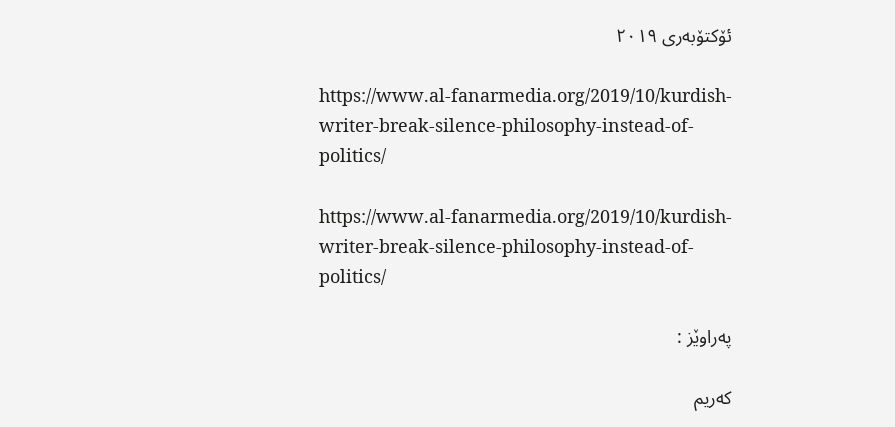ئۆكتۆبه‌ری ٢٠١٩

https://www.al-fanarmedia.org/2019/10/kurdish-writer-break-silence-philosophy-instead-of-politics/

https://www.al-fanarmedia.org/2019/10/kurdish-writer-break-silence-philosophy-instead-of-politics/

په‌راوێز :

كه‌ریم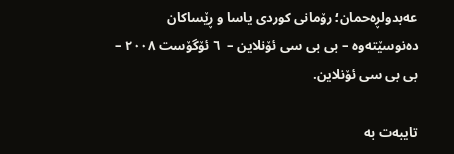عه‌بدولڕه‌حمان؛ رۆمانی كوردی یاسا و ڕێساكان ده‌نوسێته‌وه‌ – بی بی سی ئۆنلاین –  ٦ ئۆگۆست ٢٠٠٨ – بی بی سی ئۆنلاین.

تایبه‌ت به‌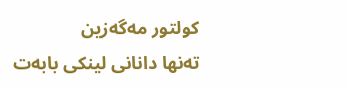كولتور مه‌گه‌زین
ته‌نها دانانی لینكی بابه‌ت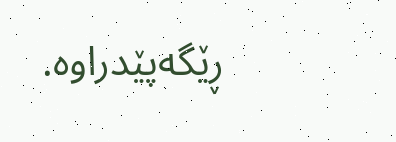ڕێگه‌پێدراوه‌.